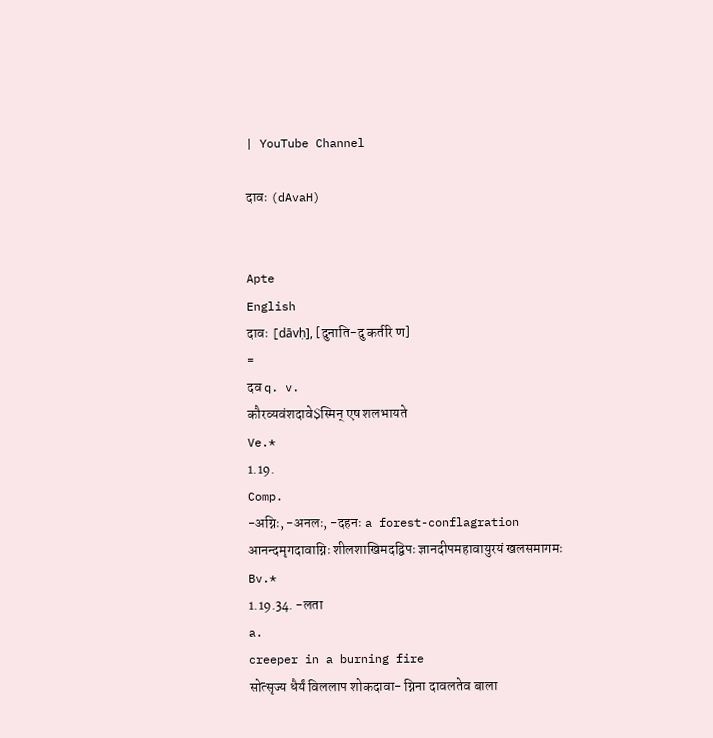| YouTube Channel

दावः (dAvaH)


Apte
English
दावः [dāvḥ], [दुनाति-दु कर्तरि ण]
=
दव q. v.
कौरव्यवंशदावे$स्मिन् एष शलभायते
Ve.*
1.19.
Comp.
-अग्निः, -अनलः, -दहनः a forest-conflagration
आनन्दमृगदावाग्निः शीलशाखिमदद्विपः ज्ञानदीपमहावायुरयं खलसमागमः
Bv.*
1.19.34. -लता
a.
creeper in a burning fire
सोत्सृज्य धैर्यं विललाप शोकदावा- ग्निना दावलतेव बाला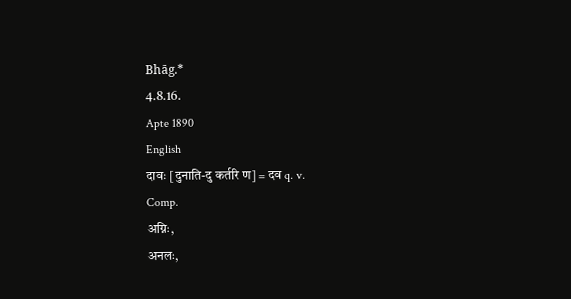Bhāg.*
4.8.16.
Apte 1890
English
दावः [दुनाति-दु कर्तरि ण] = दव q. v.
Comp.
अग्निः,
अनलः,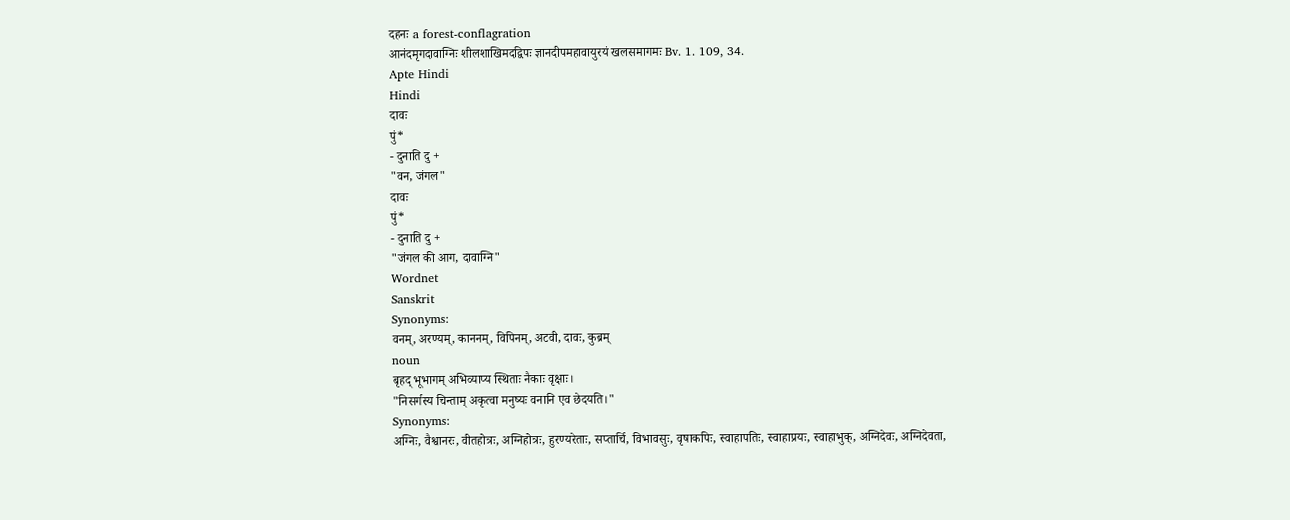दहनः a forest-conflagration
आनंदमृगदावाग्निः शीलशाखिमदद्विपः ज्ञानदीपमहावायुरयं खलसमागमः Bv. 1. 109, 34.
Apte Hindi
Hindi
दावः
पुं*
- दुनाति दु +
"वन, जंगल"
दावः
पुं*
- दुनाति दु +
"जंगल की आग, दावाग्नि"
Wordnet
Sanskrit
Synonyms:
वनम्, अरण्यम्, काननम्, विपिनम्, अटवी, दावः, कुब्रम्
noun
बृहद् भूभागम् अभिव्याप्य स्थिताः नैकाः वृक्षाः।
"निसर्गस्य चिन्ताम् अकृत्वा मनुष्यः वनानि एव छेदयति।"
Synonyms:
अग्निः, वैश्वानरः, वीतहोत्रः, अग्निहोत्रः, हुरण्यरेताः, सप्तार्चि, विभावसुः, वृषाकपिः, स्वाहापतिः, स्वाहाप्रयः, स्वाहाभुक्, अग्निदेवः, अग्निदेवता,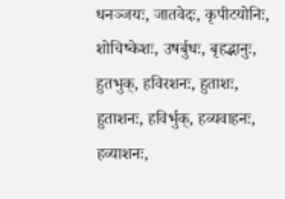धनञ्जयः, जातवेदः, कृपीटयोनिः, शोचिष्केशः, उषर्बुधः, बृहद्भानुः, हुतभुक्, हविरशनः, हुताशः, हुताशनः, हविर्भुक्, हव्यवाहनः, हव्याशनः,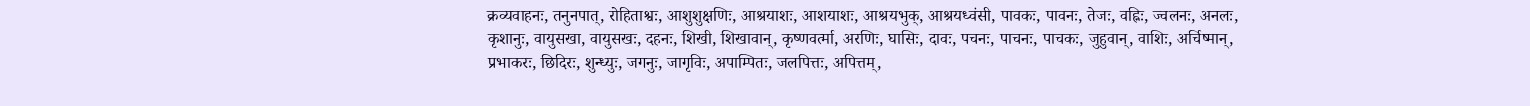क्रव्यवाहनः, तनुनपात्, रोहिताश्वः, आशुशुक्षणिः, आश्रयाशः, आशयाशः, आश्रयभुक्, आश्रयध्वंसी, पावकः, पावनः, तेजः, वह्निः, ज्वलनः, अनलः, कृशानुः, वायुसखा, वायुसखः, दहनः, शिखी, शिखावान्, कृष्णवर्त्मा, अरणिः, घासिः, दावः, पचनः, पाचनः, पाचकः, जुहुवान्, वाशिः, अर्चिष्मान्, प्रभाकरः, छिदिरः, शुन्ध्युः, जगनुः, जागृविः, अपाम्पितः, जलपित्तः, अपित्तम्,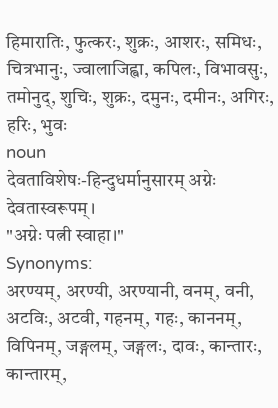हिमारातिः, फुत्करः, शुक्रः, आशरः, समिधः, चित्रभानुः, ज्वालाजिह्वा, कपिलः, विभावसुः, तमोनुद्, शुचिः, शुक्रः, दमुनः, दमीनः, अगिरः, हरिः, भुवः
noun
देवताविशेषः-हिन्दुधर्मानुसारम् अग्नेः देवतास्वरूपम्।
"अग्नेः पत्नी स्वाहा।"
Synonyms:
अरण्यम्, अरण्यी, अरण्यानी, वनम्, वनी, अटविः, अटवी, गहनम्, गहः, काननम्, विपिनम्, जङ्गलम्, जङ्गलः, दावः, कान्तारः, कान्तारम्,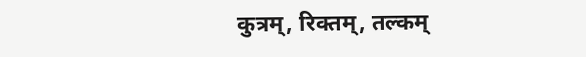कुत्रम्, रिक्तम्, तल्कम्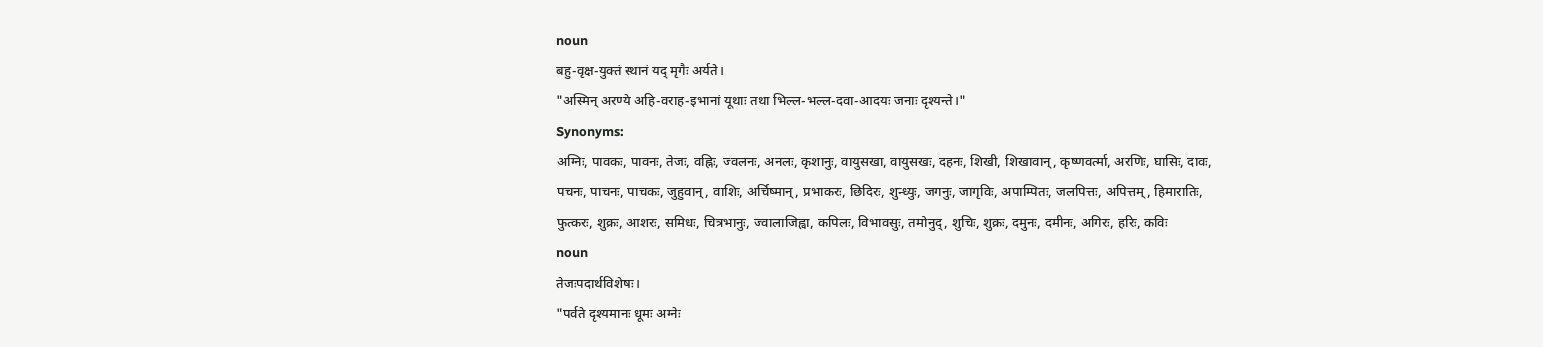noun
बहु-वृक्ष-युक्तं स्थानं यद् मृगैः अर्यते।
"अस्मिन् अरण्ये अहि-वराह-इभानां यूथाः तथा भिल्ल-भल्ल-दवा-आदयः जनाः दृश्यन्ते।"
Synonyms:
अग्निः, पावकः, पावनः, तेजः, वह्निः, ज्वलनः, अनलः, कृशानुः, वायुसखा, वायुसखः, दहनः, शिखी, शिखावान्, कृष्णवर्त्मा, अरणिः, घासिः, दावः, पचनः, पाचनः, पाचकः, जुहुवान्, वाशिः, अर्चिष्मान्, प्रभाकरः, छिदिरः, शुन्ध्युः, जगनुः, जागृविः, अपाम्पितः, जलपित्तः, अपित्तम्, हिमारातिः, फुत्करः, शुक्रः, आशरः, समिधः, चित्रभानुः, ज्वालाजिह्वा, कपिलः, विभावसुः, तमोनुद्, शुचिः, शुक्रः, दमुनः, दमीनः, अगिरः, हरिः, कविः
noun
तेजःपदार्थविशेषः।
"पर्वते दृश्यमानः धूमः अग्नेः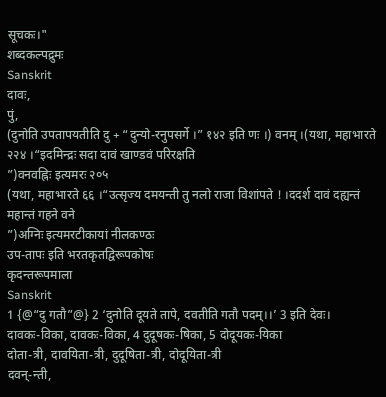सूचकः।"
शब्दकल्पद्रुमः
Sanskrit
दावः,
पुं,
(दुनोति उपतापयतीति दु + “दुन्यो-रनुपसर्गे ।” १४२ इति णः ।) वनम् ।(यथा, महाभारते २२४ ।“इदमिन्द्रः सदा दावं खाण्डवं परिरक्षति
”)वनवह्निः इत्यमरः २०५
(यथा, महाभारते ६६ ।“उत्सृज्य दमयन्ती तु नलो राजा विशांपते ! ।ददर्श दावं दह्यन्तं महान्तं गहने वने
”)अग्निः इत्यमरटीकायां नीलकण्ठः
उप-तापः इति भरतकृतद्विरूपकोषः
कृदन्तरूपमाला
Sanskrit
1 {@“दु गतौ”@} 2 ‘दुनोति दूयते तापे, दवतीति गतौ पदम्।।’ 3 इति देवः।
दावकः-विका, दावकः-विका, 4 दुदूषकः-षिका, 5 दोदूयकः-यिका
दोता-त्री, दावयिता-त्री, दुदूषिता-त्री, दोदूयिता-त्री
दवन्-न्ती,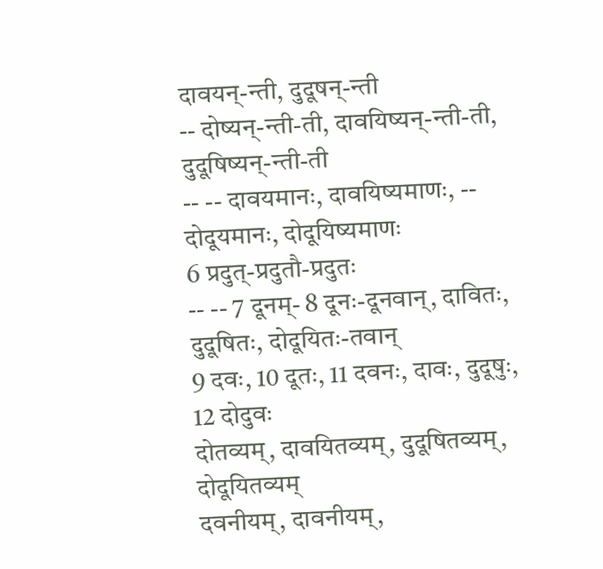दावयन्-न्ती, दुदूषन्-न्ती
-- दोष्यन्-न्ती-ती, दावयिष्यन्-न्ती-ती, दुदूषिष्यन्-न्ती-ती
-- -- दावयमानः, दावयिष्यमाणः, -- दोदूयमानः, दोदूयिष्यमाणः
6 प्रदुत्-प्रदुतौ-प्रदुतः
-- -- 7 दूनम्- 8 दूनः-दूनवान्, दावितः, दुदूषितः, दोदूयितः-तवान्
9 दवः, 10 दूतः, 11 दवनः, दावः, दुदूषुः, 12 दोदुवः
दोतव्यम्, दावयितव्यम्, दुदूषितव्यम्, दोदूयितव्यम्
दवनीयम्, दावनीयम्,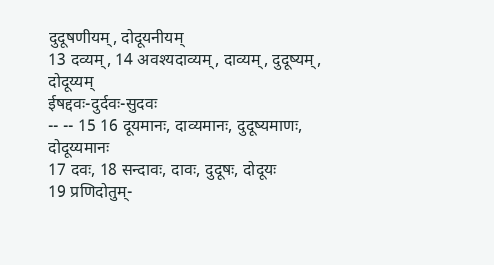दुदूषणीयम्, दोदूयनीयम्
13 दव्यम्, 14 अवश्यदाव्यम्, दाव्यम्, दुदूष्यम्, दोदूय्यम्
ईषद्दवः-दुर्दवः-सुदवः
-- -- 15 16 दूयमानः, दाव्यमानः, दुदूष्यमाणः, दोदूय्यमानः
17 दवः, 18 सन्दावः, दावः, दुदूषः, दोदूयः
19 प्रणिदोतुम्-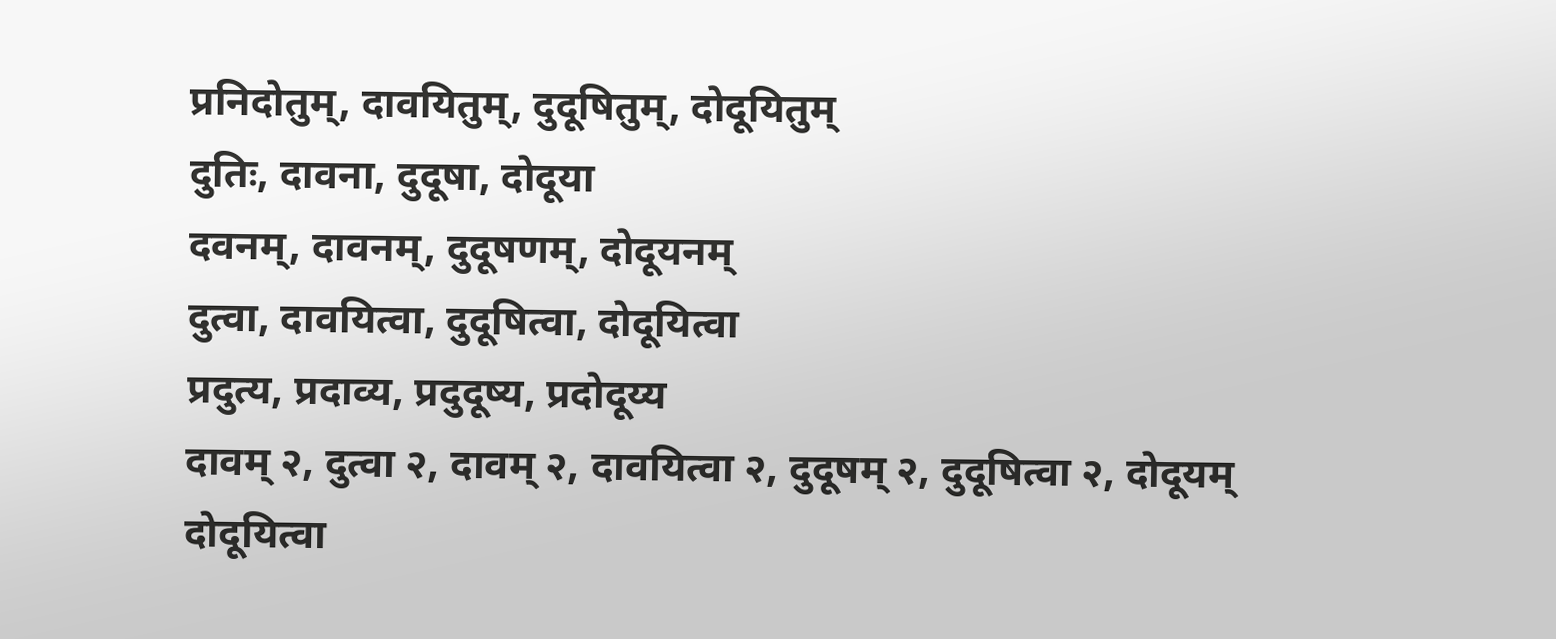प्रनिदोतुम्, दावयितुम्, दुदूषितुम्, दोदूयितुम्
दुतिः, दावना, दुदूषा, दोदूया
दवनम्, दावनम्, दुदूषणम्, दोदूयनम्
दुत्वा, दावयित्वा, दुदूषित्वा, दोदूयित्वा
प्रदुत्य, प्रदाव्य, प्रदुदूष्य, प्रदोदूय्य
दावम् २, दुत्वा २, दावम् २, दावयित्वा २, दुदूषम् २, दुदूषित्वा २, दोदूयम्
दोदूयित्वा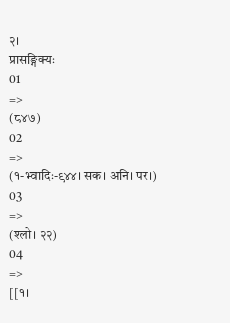२।
प्रासङ्गिक्यः
01
=>
(८४७)
02
=>
(१-भ्वादिः-९४४। सक। अनि। पर।)
03
=>
(श्लो। २२)
04
=>
[[१।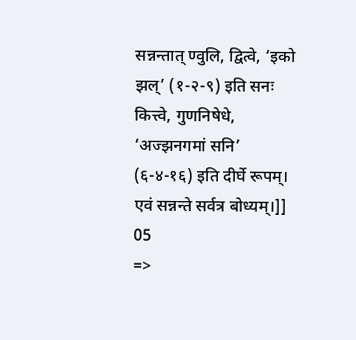सन्नन्तात् ण्वुलि, द्वित्वे, ‘इको झल्’ (१-२-९) इति सनः कित्त्वे, गुणनिषेधे, ‘अज्झनगमां सनि’ (६-४-१६) इति दीर्घे रूपम्। एवं सन्नन्ते सर्वत्र बोध्यम्।]]
05
=>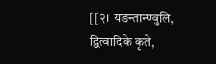[[२। यङन्तान्ण्वुलि, द्वित्वादिके कृते,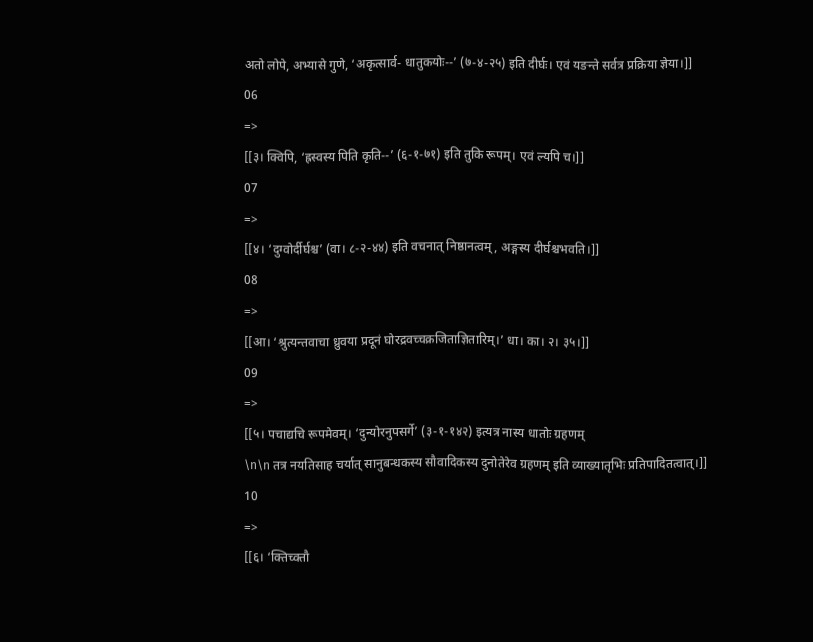अतो लोपे, अभ्यासे गुणे, ‘अकृत्सार्व- धातुकयोः--’ (७-४-२५) इति दीर्घः। एवं यङन्ते सर्वत्र प्रक्रिया ज्ञेया।]]
06
=>
[[३। क्विपि, ‘ह्रस्वस्य पिति कृति--’ (६-१-७१) इति तुकि रूपम्। एवं ल्यपि च।]]
07
=>
[[४। ‘दुग्वोर्दीर्घश्च’ (वा। ८-२-४४) इति वचनात् निष्ठानत्वम्, अङ्गस्य दीर्घश्चभवति।]]
08
=>
[[आ। ‘श्रुत्यन्तवाचा ध्रुवया प्रदूनं घोरद्रवच्चक्रजिताज्ञितारिम्।’ धा। का। २। ३५।]]
09
=>
[[५। पचाद्यचि रूपमेवम्। ‘दुन्योरनुपसर्गे’ (३-१-१४२) इत्यत्र नास्य धातोः ग्रहणम्
\n\n तत्र नयतिसाह चर्यात् सानुबन्धकस्य सौवादिकस्य दुनोतेरेव ग्रहणम् इति व्याख्यातृभिः प्रतिपादितत्वात्।]]
10
=>
[[६। ‘क्तिच्क्तौ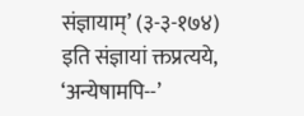संज्ञायाम्’ (३-३-१७४) इति संज्ञायां क्तप्रत्यये, ‘अन्येषामपि--’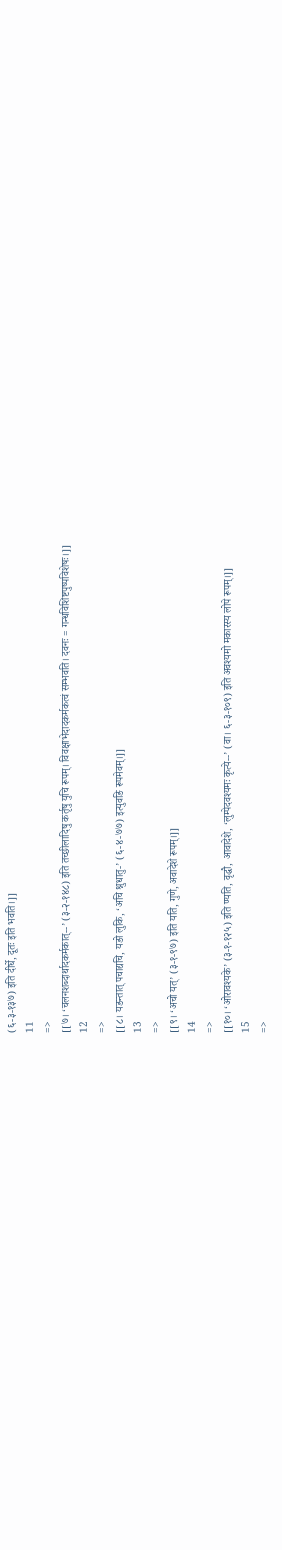(६-३-१३७) इति दीर्घे, दूतः इति भवति।]]
11
=>
[[७। ‘चलनशब्दार्थादकर्मकात्--’ (३-२-१४८) इति तच्छीलादिषु कर्तृषु युचि रूपम्। विवक्षाभेदादकर्मकत्वं सम्भवति। दवनः = गन्धविशिष्टपुष्पविशेषः।]]
12
=>
[[८। यङन्तात् पचाद्यचि, यङो लुकि, ‘अचि श्नुधातु-’ (६-४-७७) इत्युवङि रूपमेवम्।]]
13
=>
[[९। ‘अचो यत्’ (३-१-९७) इति यति, गुणे, अवादेशे रूपम्।]]
14
=>
[[१०। ‘ओरावश्यके’ (३-१-१२५) इति ण्यति, वृद्धौ, आवादेशे, ‘लुम्पेदवश्यमः कृत्ये--’ (वा। ६-३-१०९) इति अवश्यमो मकारस्य लोपे रूपम्।]]
15
=>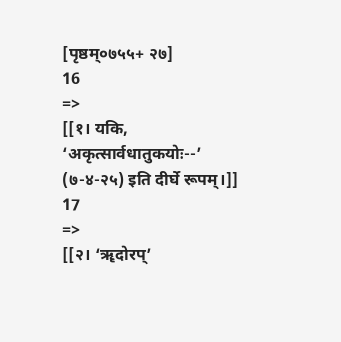[पृष्ठम्०७५५+ २७]
16
=>
[[१। यकि, ‘अकृत्सार्वधातुकयोः--’ (७-४-२५) इति दीर्घे रूपम्।]]
17
=>
[[२। ‘ॠदोरप्’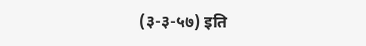(३-३-५७) इति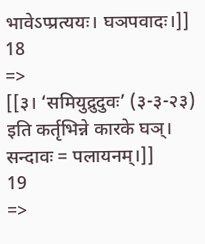भावेऽप्प्रत्ययः। घञपवादः।]]
18
=>
[[३। ‘समियुद्रुदुवः’ (३-३-२३) इति कर्तृभिन्ने कारके घञ्। सन्दावः = पलायनम्।]]
19
=>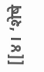[[४। ‘शेषे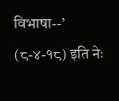विभाषा--’ (८-४-१८) इति नेः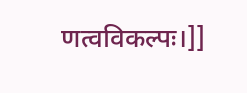णत्वविकल्पः।]]